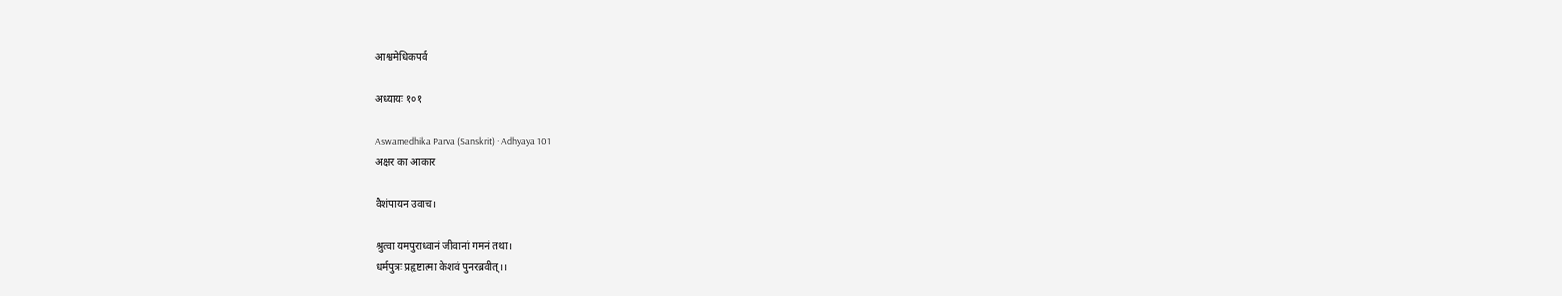आश्वमेधिकपर्व

अध्यायः १०१

Aswamedhika Parva (Sanskrit) · Adhyaya 101
अक्षर का आकार

वैशंपायन उवाच।

श्रुत्वा यमपुराध्वानं जीवानां गमनं तथा।
धर्मपुत्रः प्रहृष्टात्मा केशवं पुनरब्रवीत्।।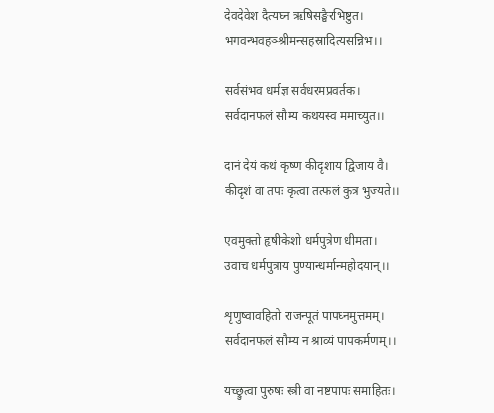देवदेवेश दैत्यघ्न ऋषिसङ्घैरभिष्टुत।
भगवन्भवहञ्श्रीमन्सहस्रादित्यसन्निभ।।

सर्वसंभव धर्मज्ञ सर्वधरमप्रवर्तक।
सर्वदानफलं सौम्य कथयस्व ममाच्युत।।

दानं देयं कथं कृष्ण कीदृशाय द्विजाय वै।
कीदृशं वा तपः कृत्वा तत्फलं कुत्र भुज्यते।।

एवमुक्तो हृषीकेशो धर्मपुत्रेण धीमता।
उवाच धर्मपुत्राय पुण्यान्धर्मान्महोदयान्।।

शृणुष्वावहितो राजन्पूतं पापघ्नमुत्तमम्।
सर्वदानफलं सौम्य न श्राव्यं पापकर्मणम्।।

यच्छ्रुत्वा पुरुषः स्त्री वा नष्टपापः समाहितः।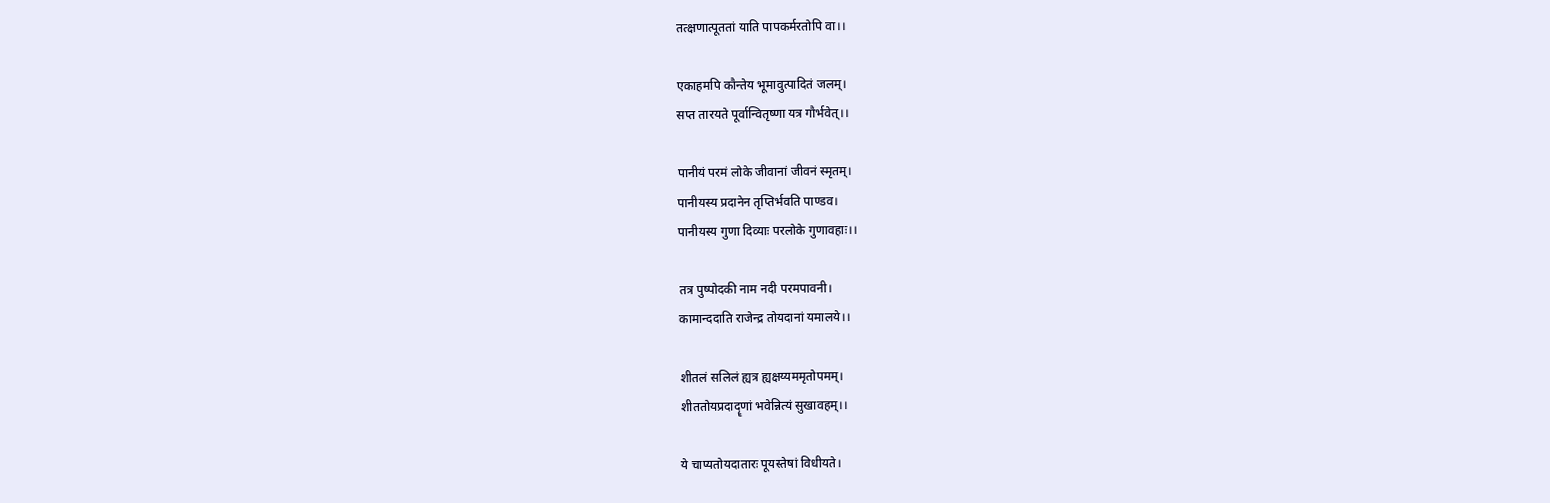तत्क्षणात्पूततां याति पापकर्मरतोपि वा।।

एकाहमपि कौन्तेय भूमावुत्पादितं जलम्।
सप्त तारयते पूर्वान्वितृष्णा यत्र गौर्भवेत्।।

पानीयं परमं लोके जीवानां जीवनं स्मृतम्।
पानीयस्य प्रदानेन तृप्तिर्भवति पाण्डव।
पानीयस्य गुणा दिव्याः परलोके गुणावहाः।।

तत्र पुष्पोदकी नाम नदी परमपावनी।
कामान्ददाति राजेन्द्र तोयदानां यमालये।।

शीतलं सलिलं ह्यत्र ह्यक्षय्यममृतोपमम्।
शीततोयप्रदादॄणां भवेन्नित्यं सुखावहम्।।

ये चाप्यतोयदातारः पूयस्तेषां विधीयते।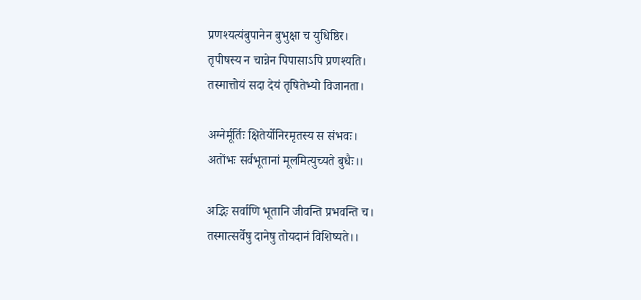प्रणश्यत्यंबुपानेन बुभुक्षा च युधिष्ठिर।
तृपीषस्य न चान्नेन पिपासाऽपि प्रणश्यति।
तस्मात्तोयं सदा देयं तृषितेभ्यो विजानता।

अग्नेर्मूर्तिः क्षितेर्योनिरमृतस्य स संभवः।
अतोंभः सर्वभूतानां मूलमित्युच्यते बुधैः।।

अद्भिः सर्वाणि भूतानि जीवन्ति प्रभवन्ति च।
तस्मात्सर्वेषु दानेषु तोयदानं विशिष्यते।।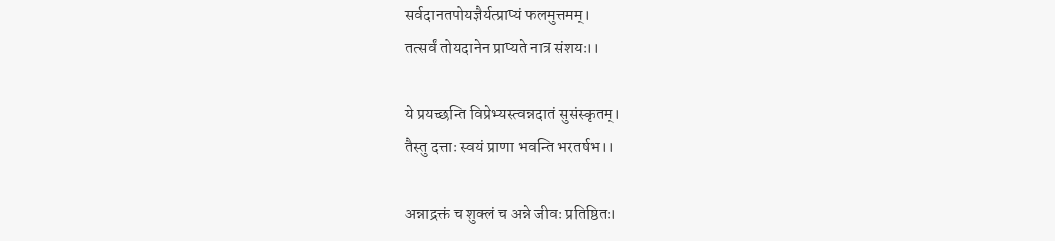सर्वदानतपोयज्ञैर्यत्प्राप्यं फलमुत्तमम्।
तत्सर्वं तोयदानेन प्राप्यते नात्र संशयः।।

ये प्रयच्छन्ति विप्रेभ्यस्त्वन्नदातं सुसंस्कृतम्।
तैस्तु दत्ताः स्वयं प्राणा भवन्ति भरतर्षभ।।

अन्नाद्रक्तं च शुक्लं च अन्ने जीवः प्रतिष्ठितः।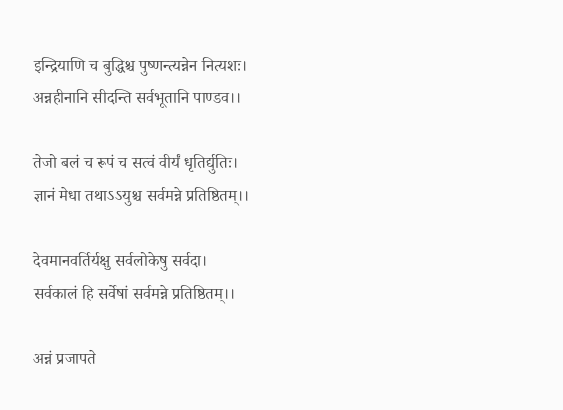इन्द्रियाणि च बुद्धिश्च पुष्णन्त्यन्नेन नित्यशः।
अन्नहीनानि सीदन्ति सर्वभूतानि पाण्डव।।

तेजो बलं च रूपं च सत्वं वीर्यं धृतिर्द्युतिः।
ज्ञानं मेधा तथाऽऽयुश्च सर्वमन्ने प्रतिष्ठितम्।।

देवमानवर्तिर्यक्षु सर्वलोकेषु सर्वदा।
सर्वकालं हि सर्वेषां सर्वमन्ने प्रतिष्ठितम्।।

अन्नं प्रजापते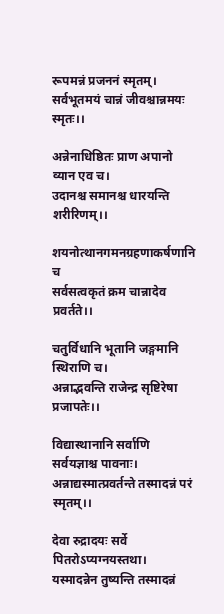रूपमन्नं प्रजननं स्मृतम्।
सर्वभूतमयं चान्नं जीवश्चान्नमयः स्मृतः।।

अन्नेनाधिष्ठितः प्राण अपानो व्यान एव च।
उदानश्च समानश्च धारयन्ति शरीरिणम्।।

शयनोत्थानगमनग्रहणाकर्षणानि च
सर्वसत्वकृतं क्रम चान्नादेव प्रवर्तते।।

चतुर्विधानि भूतानि जङ्गमानि स्थिराणि च।
अन्नाद्भवन्ति राजेन्द्र सृष्टिरेषा प्रजापतेः।।

विद्यास्थानानि सर्वाणि सर्वयज्ञाश्च पावनाः।
अन्नाद्यस्मात्प्रवर्तन्ते तस्मादन्नं परं स्मृतम्।।

देवा रुद्रादयः सर्वे पितरोऽप्यग्नयस्तथा।
यस्मादन्नेन तुष्यन्ति तस्मादन्नं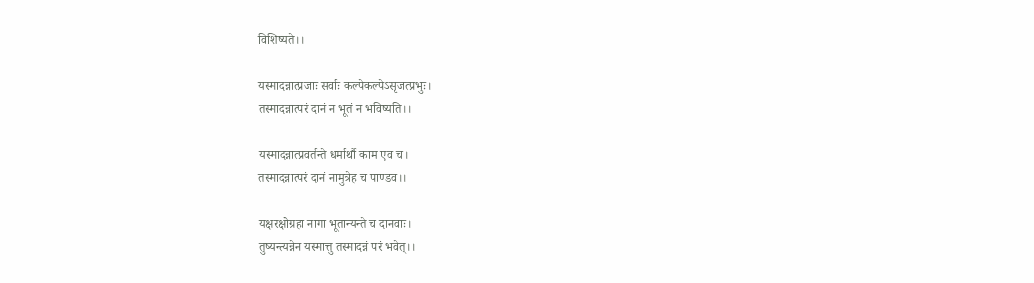विशिष्यते।।

यस्मादन्नात्प्रजाः सर्वाः कल्पेकल्पेऽसृजत्प्रभुः।
तस्मादन्नात्परं दानं न भूतं न भविष्यति।।

यस्मादन्नात्प्रवर्तन्ते धर्मार्थौ काम एव च।
तस्मादन्नात्परं दानं नामुत्रेह च पाण्डव।।

यक्षरक्षोग्रहा नागा भूतान्यन्ते च दानवाः।
तुष्यन्त्यन्नेन यस्मात्तु तस्मादन्नं परं भवेत्।।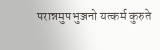परान्नमुपभुञ्जनो यत्कर्म कुरुते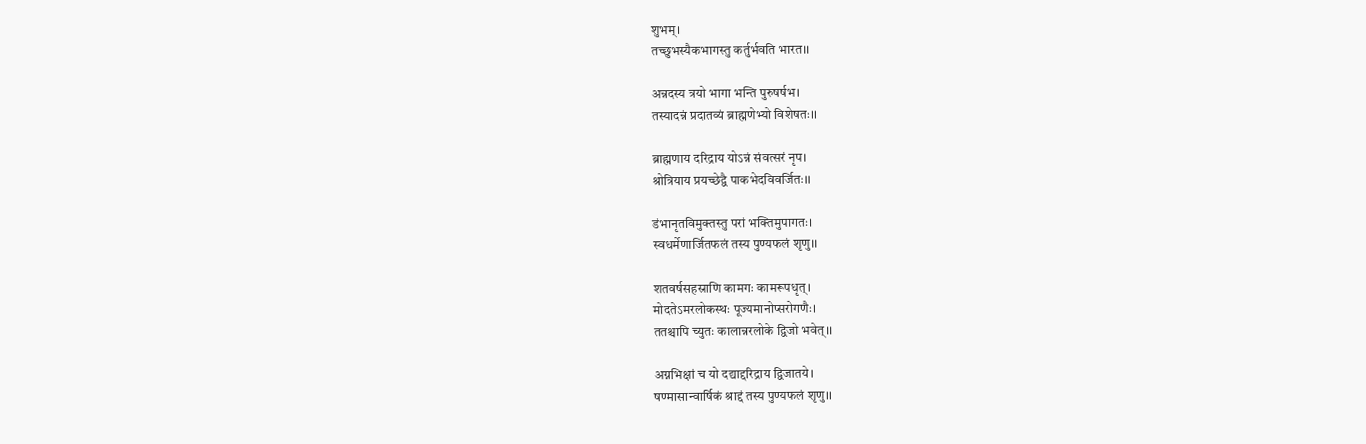शुभम्।
तच्छुभस्यैकभागस्तु कर्तुर्भवति भारत।।

अन्नदस्य त्रयो भागा भन्ति पुरुषर्षभ।
तस्यादन्नं प्रदातव्यं ब्राह्मणेभ्यो विशेषतः।।

ब्राह्मणाय दरिद्राय योऽन्नं संवत्सरं नृप।
श्रोत्रियाय प्रयच्छेद्वै पाकभेदविवर्जितः।।

डंभानृतविमुक्तस्तु परां भक्तिमुपागतः।
स्वधर्मेणार्जितफलं तस्य पुण्यफलं शृणु।।

शतवर्षसहस्राणि कामगः कामरूपधृत्।
मोदतेऽमरलोकस्थः पूज्यमानोप्सरोगणैः।
ततश्चापि च्युतः कालान्नरलोके द्विजो भवेत्।।

अग्नभिक्षां च यो दद्याद्दरिद्राय द्विजातये।
षण्मासान्वार्षिकं श्राद्दं तस्य पुण्यफलं शृणु।।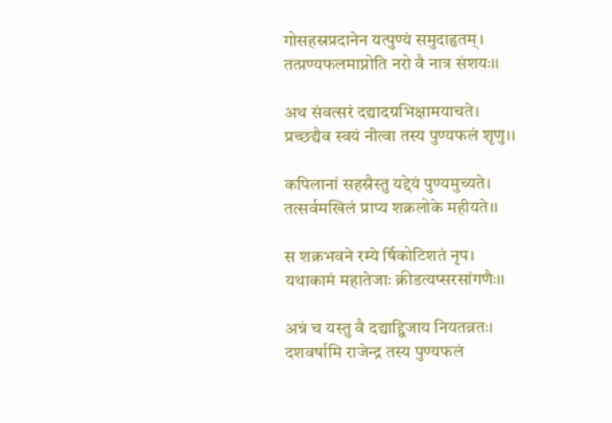गोसहस्रप्रदानेन यत्पुण्यं समुदाहृतम्।
तत्प्रण्यफलमाप्नोति नरो वै नात्र संशयः।।

अथ संवत्सरं दद्यादग्रभिक्षामयाचते।
प्रच्छद्यैव स्वयं नीत्वा तस्य पुण्यफलं शृणु।।

कपिलानां सहस्रैस्तु यद्देयं पुण्यमुच्यते।
तत्सर्वमखिलं प्राप्य शक्रलोके महीयते।।

स शक्रभवने रम्ये र्षिकोटिशतं नृप।
यथाकामं महातेजाः क्रीडत्यप्सरसांगणैः।।

अन्नं च यस्तु वै दद्याद्द्विजाय नियतव्रतः।
दशवर्षामि राजेन्द्र तस्य पुण्यफलं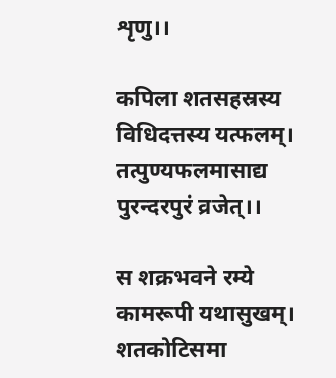शृणु।।

कपिला शतसहस्रस्य विधिदत्तस्य यत्फलम्।
तत्पुण्यफलमासाद्य पुरन्दरपुरं व्रजेत्।।

स शक्रभवने रम्ये कामरूपी यथासुखम्।
शतकोटिसमा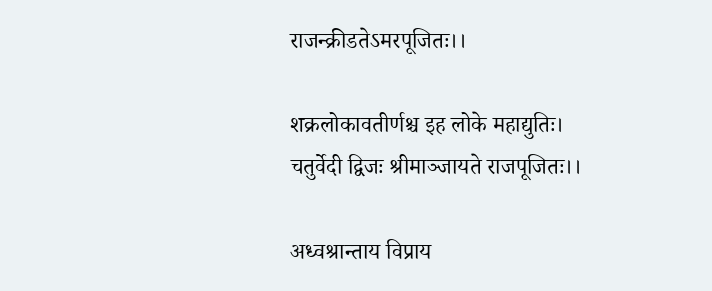राजन्क्रीडतेऽमरपूजितः।।

शक्रलोकावतीर्णश्च इह लोके महाद्युतिः।
चतुर्वेदी द्विजः श्रीमाञ्जायते राजपूजितः।।

अध्वश्रान्ताय विप्राय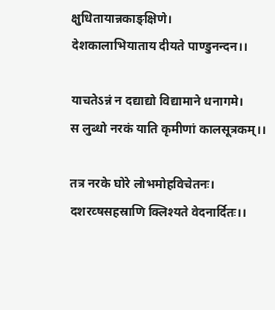क्षुधितायान्नकाङ्क्षिणे।
देशकालाभियाताय दीयते पाण्डुनन्दन।।

याचतेऽन्नं न दद्याद्यो विद्यामाने धनागमे।
स लुब्धो नरकं याति कृमीणां कालसूत्रकम्।।

तत्र नरके घोरे लोभमोहविचेतनः।
दशरव्षसहस्राणि क्लिश्यते वेदनार्दितः।।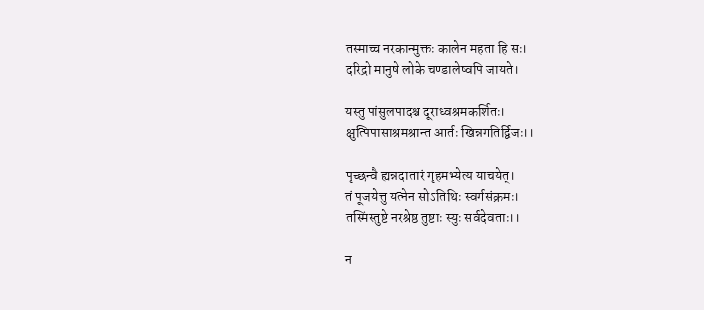तस्माच्च नरकान्मुक्तः कालेन महता हि सः।
दरिद्रो मानुषे लोके चण्डालेष्वपि जायते।

यस्तु पांसुलपादश्च दूराध्वश्रमकर्शितः।
क्षुत्पिपासाश्रमश्रान्त आर्तः खिन्नगतिर्द्विजः।।

पृच्छन्वै ह्यन्नदातारं गृहमभ्येत्य याचयेत्।
तं पूजयेत्तु यत्नेन सोऽतिथिः स्वर्गसंक्रमः।
तस्मिंस्तुष्टे नरश्रेष्ठ तुष्टाः स्युः सर्वदेवताः।।

न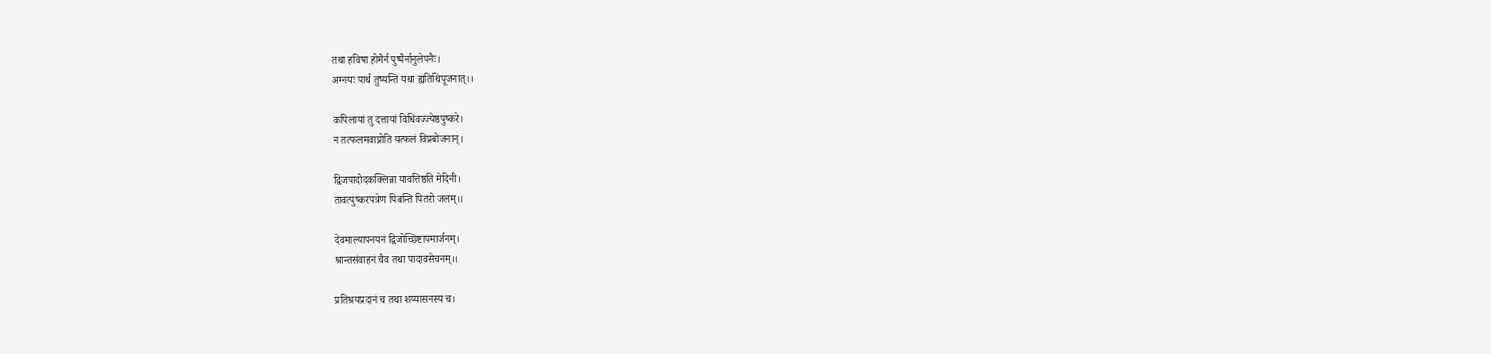तथा हविषा होमैर्न पुष्पैर्नानुलेपनैः।
अग्नयः पार्थ तुष्यन्ति यथा ह्यतिथिपूजनात्।।

कपिलायां तु दत्तायां विधिवज्ज्येष्ठपुष्करे।
न तत्फलमवाप्नोति यत्फलं विप्रबोजनान्।

द्विजपादोदकक्लिन्ना यावत्तिष्ठति मेदिनी।
तावत्पुष्करपत्रेण पिबन्ति पितरो जलम्।।

देवमाल्यापनयनं द्विजोच्छिष्टापमार्जनम्।
श्रान्तसंवाहनं चैव तथा पादावसेचनम्।।

प्रतिश्रयप्रदानं च तथा शय्यासनस्य च।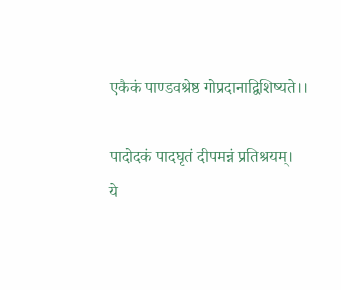एकैकं पाण्डवश्रेष्ठ गोप्रदानाद्विशिष्यते।।

पादोदकं पादघृतं दीपमन्नं प्रतिश्रयम्।
ये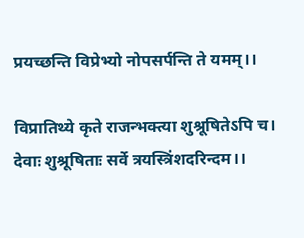प्रयच्छन्ति विप्रेभ्यो नोपसर्पन्ति ते यमम्।।

विप्रातिथ्ये कृते राजन्भक्त्या शुश्रूषितेऽपि च।
देवाः शुश्रूषिताः सर्वे त्रयस्त्रिंशदरिन्दम।।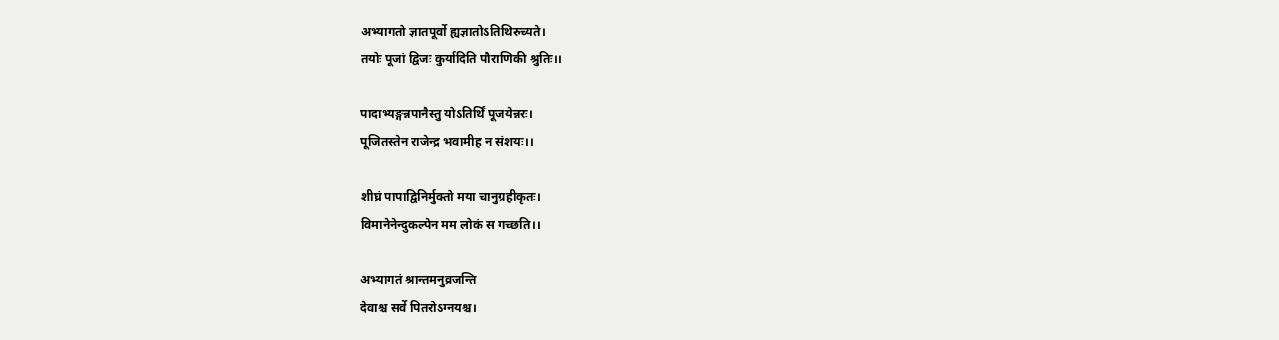अभ्यागतो ज्ञातपूर्वो ह्यज्ञातोऽतिथिरुच्यते।
तयोः पूजां द्विजः कुर्यादिति पौराणिकी श्रुतिः।।

पादाभ्यङ्गन्नपानैस्तु योऽतिर्थिं पूजयेन्नरः।
पूजितस्तेन राजेन्द्र भवामीह न संशयः।।

शीघ्रं पापाद्विनिर्मुक्तो मया चानुग्रहीकृतः।
विमानेनेन्दुकल्पेन मम लोकं स गच्छति।।

अभ्यागतं श्रान्तमनुव्रजन्ति
देवाश्च सर्वे पितरोऽग्नयश्च।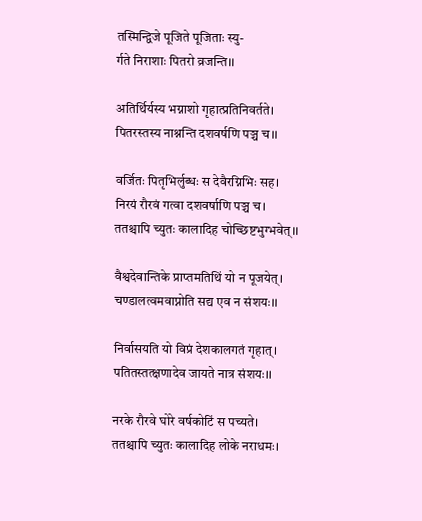तस्मिन्द्विजे पूजिते पूजिताः स्यु-
र्गते निराशाः पितरो व्रजन्ति।।

अतिर्थिर्यस्य भग्नाशो गृहात्प्रतिनिवर्तते।
पितरस्तस्य नाश्नन्ति दशवर्षणि पञ्च च।।

वर्जितः पितृभिर्लुब्धः स देवैरग्निभिः सह।
निरयं रौरवं गत्वा दशवर्षाणि पञ्च च।
ततश्चापि च्युतः कालादिह चोच्छिष्टभुग्भवेत्।।

वैश्वदेवान्तिके प्राप्तमतिथिं यो न पूजयेत्।
चण्डालत्वमवाप्नोति सद्य एव न संशयः।।

निर्वासयति यो विप्रं देशकालगतं गृहात्।
पतितस्तत्क्षणादेव जायते नात्र संशयः।।

नरके रौरवे घोरे वर्षकोटिं स पच्यते।
ततश्चापि च्युतः कालादिह लोके नराधमः।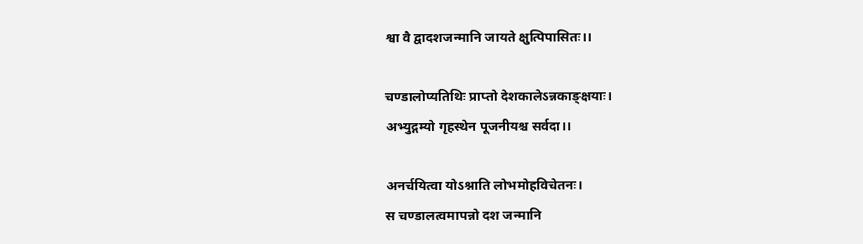श्वा वै द्वादशजन्मानि जायते क्षुत्पिपासितः।।

चण्डालोप्यतिथिः प्राप्तो देशकालेऽन्नकाङ्क्षयाः।
अभ्युद्गम्यो गृहस्थेन पूजनीयश्च सर्वदा।।

अनर्चयित्वा योऽश्नाति लोभमोहविचेतनः।
स चण्डालत्वमापन्नो दश जन्मानि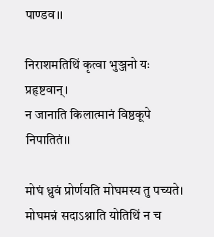पाण्डव।।

निराशमतिथिं कृत्वा भुञ्जनो यः प्रहृष्टवान्।
न जानाति किलात्मानं विष्ठकूपे निपातितं।।

मोघं ध्रुवं प्रोर्णयति मोघमस्य तु पच्यते।
मोघमन्नं सदाऽश्नाति योतिथिं न च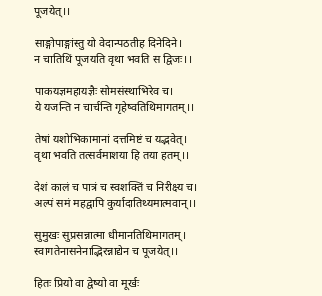पूजयेत्।।

साङ्गोपाङ्गांस्तु यो वेदान्पठतीह दिनेदिने।
न चातिथिं पूजयति वृथा भवति स द्विजः।।

पाकयज्ञमहायज्ञैः सोमसंस्थाभिरेव च।
ये यजन्ति न चार्चन्ति गृहेष्वतिथिमागतम्।।

तेषां यशोभिकामानां दत्तमिष्टं च यद्भवेत्।
वृथा भवति तत्सर्वमाशया हि तया हतम्।।

देशं कालं च पात्रं च स्वशक्तिं च निरीक्ष्य च।
अल्पं समं महद्वापि कुर्यादातिथ्यमात्मवान्।।

सुमुखः सुप्रसन्नात्मा धीमानतिथिमागतम्।
स्वागतेनासनेनाद्भिरन्नाद्येन च पूजयेत्।।

हितः प्रियो वा द्वेष्यो वा मूर्खः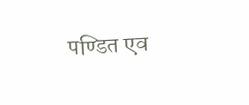पण्डित एव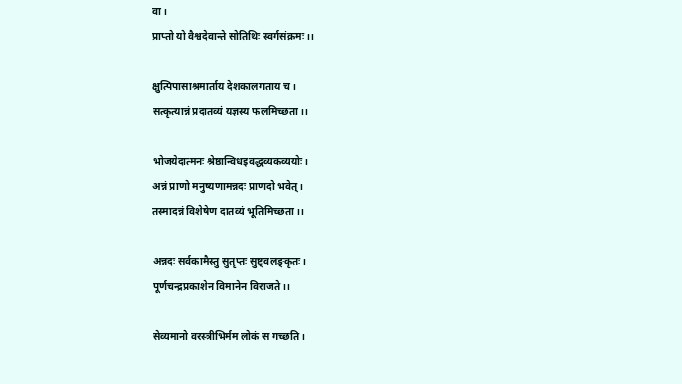वा।
प्राप्तो यो वैश्वदेवान्ते सोतिथिः स्वर्गसंक्रमः।।

क्षुत्पिपासाश्रमार्ताय देशकालगताय च।
सत्कृत्यान्नं प्रदातव्यं यज्ञस्य फलमिच्छता।।

भोजयेदात्मनः श्रेष्ठान्विधइवद्धव्यकव्ययोः।
अन्नं प्राणो मनुष्यणामन्नदः प्राणदो भवेत्।
तस्मादन्नं विशेषेण दातव्यं भूतिमिच्छता।।

अन्नदः सर्वकामैस्तु सुतृप्तः सुष्ट्वलङ्कृतः।
पूर्णचन्द्रप्रकाशेन विमानेन विराजते।।

सेव्यमानो वरस्त्रीभिर्मम लोकं स गच्छति।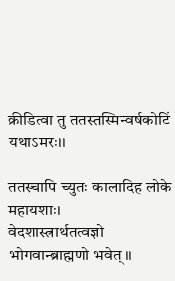क्रीडित्वा तु ततस्तस्मिन्वर्षकोटिं यथाऽमरः।।

ततस्चापि च्युतः कालादिह लोके महायशाः।
वेदशास्त्रार्थतत्वज्ञो भोगवान्ब्राह्मणो भवेत्।।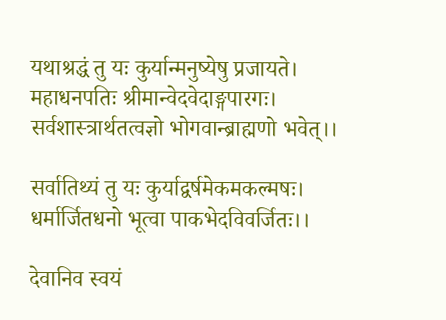यथाश्रद्धं तु यः कुर्यान्मनुष्येषु प्रजायते।
महाधनपतिः श्रीमान्वेदवेदाङ्गपारगः।
सर्वशास्त्रार्थतत्वज्ञो भोगवान्ब्राह्मणो भवेत्।।

सर्वातिथ्यं तु यः कुर्याद्वर्षमेकमकल्मषः।
धर्मार्जितधनो भूत्वा पाकभेदविवर्जितः।।

देवानिव स्वयं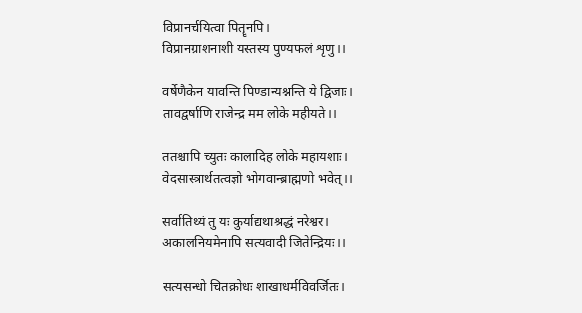विप्रानर्चयित्वा पितॄनपि।
विप्रानग्राशनाशी यस्तस्य पुण्यफलं शृणु।।

वर्षेणैकेन यावन्ति पिण्डान्यश्नन्ति ये द्विजाः।
तावद्वर्षाणि राजेन्द्र मम लोके महीयते।।

ततश्चापि च्युतः कालादिह लोके महायशाः।
वेदसास्त्रार्थतत्वज्ञो भोगवान्ब्राह्मणो भवेत्।।

सर्वातिथ्यं तु यः कुर्याद्यथाश्रद्धं नरेश्वर।
अकालनियमेनापि सत्यवादी जितेन्द्रियः।।

सत्यसन्धो चितक्रोधः शाखाधर्मविवर्जितः।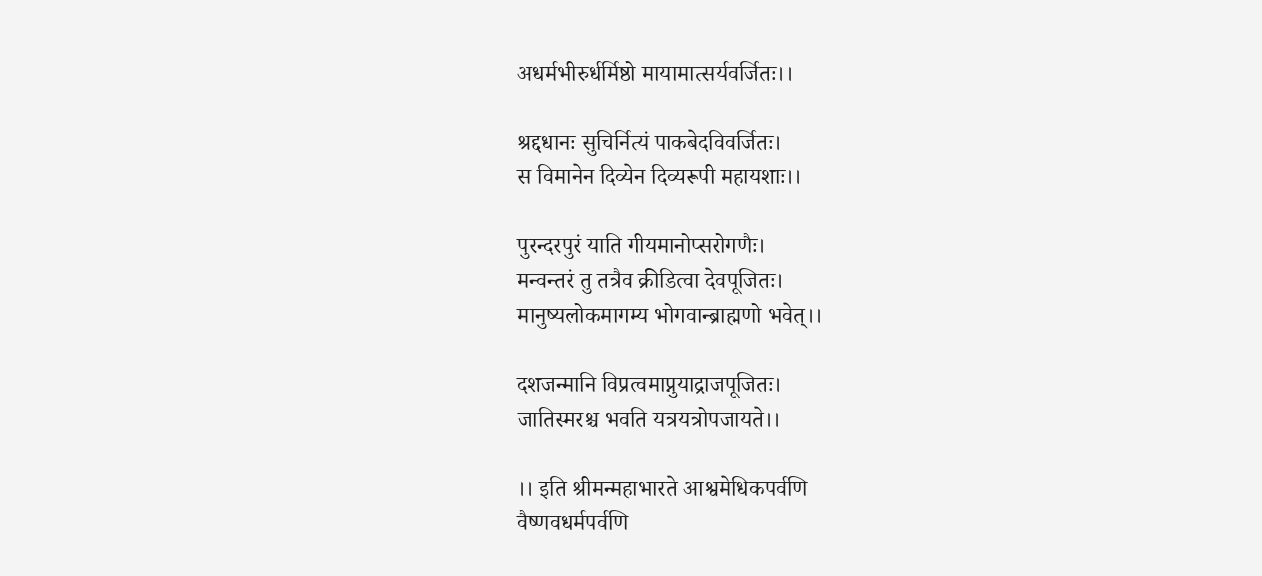अधर्मभीरुर्धर्मिष्ठो मायामात्सर्यवर्जितः।।

श्रद्दधानः सुचिर्नित्यं पाकबेदविवर्जितः।
स विमानेन दिव्येन दिव्यरूपी महायशाः।।

पुरन्दरपुरं याति गीयमानोप्सरोगणैः।
मन्वन्तरं तु तत्रैव क्रीडित्वा देवपूजितः।
मानुष्यलोकमागम्य भोगवान्ब्राह्मणो भवेत्।।

दशजन्मानि विप्रत्वमाप्नुयाद्राजपूजितः।
जातिस्मरश्च भवति यत्रयत्रोपजायते।।

।। इति श्रीमन्महाभारते आश्वमेधिकपर्वणि
वैष्णवधर्मपर्वणि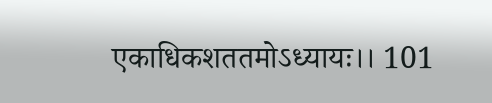एकाधिकशततमोऽध्यायः।। 101